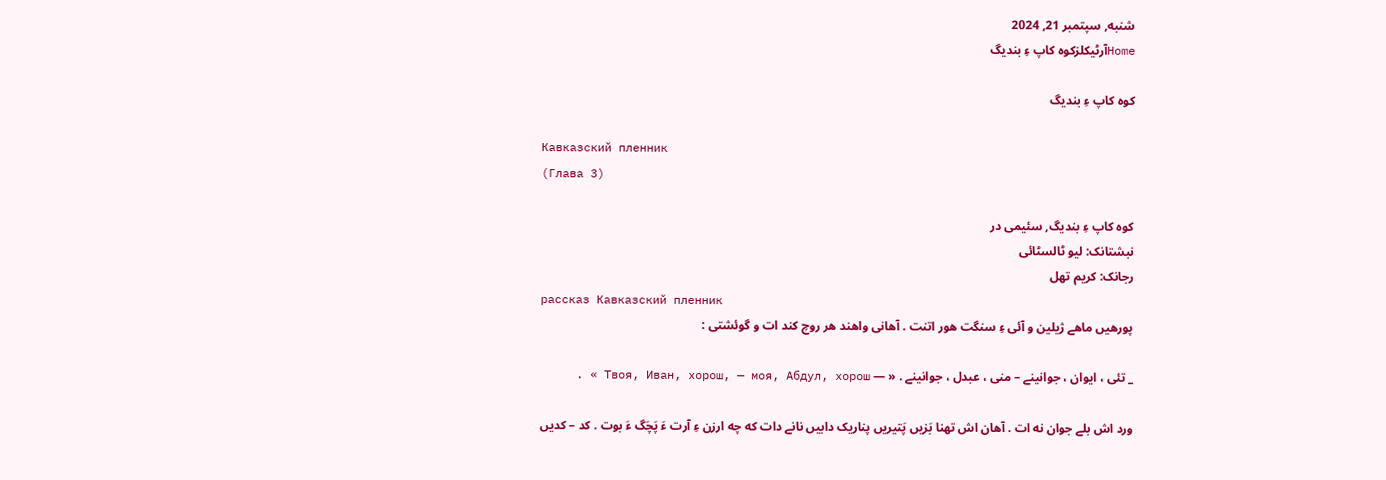شنبه, سپتمبر 21, 2024
Homeآرٹیکلزکوه کاپ ءِ بندیگ

کوه کاپ ءِ بندیگ

Кавказский пленник
(Глава 3)

کوه کاپ ءِ بندیگ, سئیمی در
نبشتانک: لیو ٹالسٹائی
رجانک: کریم تھل
рассказ Кавказский пленник
پورهیں ماهے ژیلین و آئی ءِ سنگت هور اتنت . آهانی واهند هر روچ کند ات و گوئشتی :

_ تئی ، ایوان ، جوانینے – منی ، عبدل ، جوانینے . « — Твоя, Иван, хорош, — моя, Абдул, хорош » .

ورد اش بلے جوان نه ات . آهان اش تهنا بَزیں پَتیریں پناریک دابیں نانے دات که چه ارزن ءِ آرت ءَ پَچَگ ءَ بوت . کد – کدیں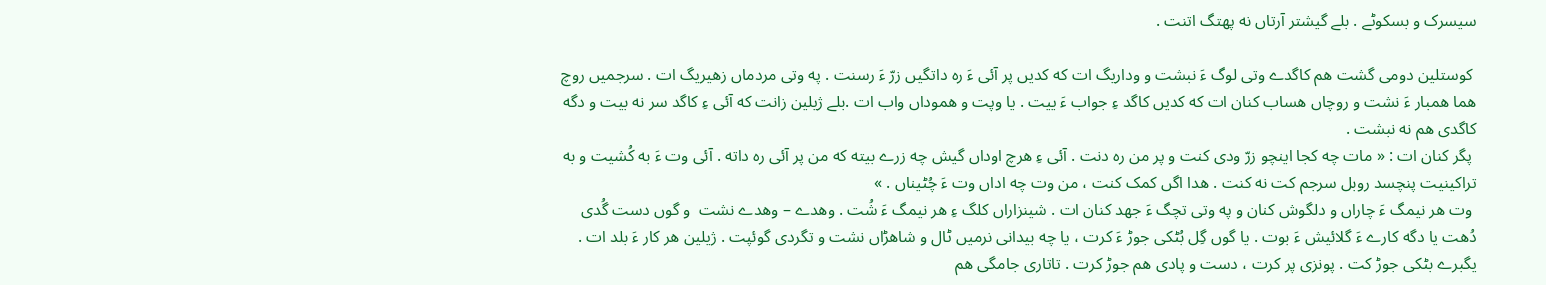سیسرک و بسکوٹے . بلے گیشتر آرتاں نه پهتگ اتنت .

 کوستلین دومی گشت هم کاگدے وتی لوگ ءَ نبشت و وداریگ ات که کدیں پر آئی ءَ ره داتگیں زرّ ءَ رسنت . په وتی مردماں زهیریگ ات . سرجمیں روچ هما همبار ءَ نشت و روچاں هساب کنان ات که کدیں کاگد ءِ جواب ءَ ییت . یا وپت و هموداں واب ات .بلے ژیلین زانت که آئی ءِ کاگد سر نه بیت و دگه کاگدی هم نه نبشت .
 پگر کنان ات : « مات چه کجا اینچو زرّ ودی کنت و پر من ره دنت . آئی ءِ هرچ اوداں گیش چه زرے بیته که من پر آئی ره داته . آئی وت ءَ به کُشیت و به تراکینیت پنچسد روبل سرجم کت نه کنت . هدا اگں کمک کنت ، من وت چه اداں وت ءَ چُٹیناں . »
 وت هر نیمگ ءَ چاراں و دلگوش کنان و په وتی تچگ ءَ جهد کنان ات . شینزاراں کلگ ءِ هر نیمگ ءَ شُت . وهدے – وهدے نشت  و گوں دست گُدی دُهت یا دگه کارے ءَ گلائیش ءَ بوت . یا گوں گِل بُٹکی جوڑ ءَ کرت ، یا چه بیدانی نرمیں ٹال و شاهڑاں نشت و تگردی گوئپت . ژیلین هر کار ءَ بلد ات .
یگبرے بٹکی جوڑ کت . پونزی پر کرت ، دست و پادی هم جوڑ کرت . تاتاری جامگی هم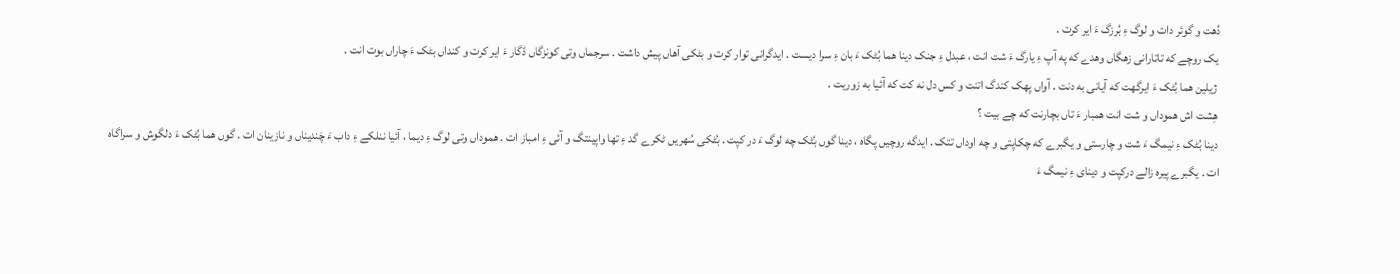دُهت و گوئر دات و لوگ ءِ بُرزگ ءَ ایر کرت .
 یک روچے که تاتارانی زهگاں وهدے که په آپ ءِ یارگ ءَ شت انت ، عبدل ءِ جنک دینا هما بُٹک ءَ بان ءِ سرا دیست . ایدگرانی توار کرت و بٹکی آهاں پیش داشت . سرجماں وتی کونزگاں ڈگار ءَ ایر کرت و کنداں بٹک ءَ چاراں بوت انت .
 ژیلین هما بُٹک ءَ ایرگهت که آیانی به دنت . آواں پهک کندگ اتنت و کس دل نه کت که آئیا به زوریت .
 هِشت اش هموداں و شت انت همبار ءَ تاں بچارنت که چے بیت ؟
 دینا بُٹک ءِ نیمگ ءَ شت و چارستی و یگبرے که چکاپتی و چه اوداں تتک . ایدگه روچیں پگاه ، دینا گوں بُٹک چه لوگ ءَ در کپت . بُٹکی سُهریں ٹکرے گد ءِ تها واپینتگ و آئی ءِ امباز ات . هموداں وتی لوگ ءِ دیما ، آئیا ننلکے ءِ داب ءَ چَندیناں و نازینان ات . گوں هما بُٹک ءَ دلگوش و سراگاه ات . یگبرے پیره زالے درکپت و دینای ءِ نیمگ ءَ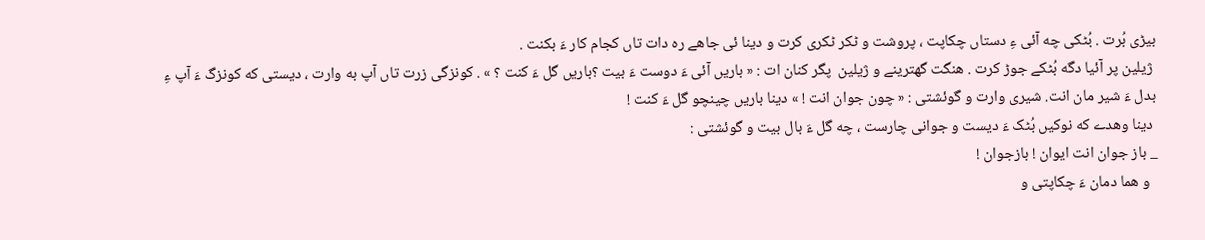بیڑی بُرت . بُٹکی چه آئی ءِ دستاں چکاپت ، پروشت و ٹکر ٹکری کرت و دینا ئی جاهے ره دات تاں کجام کار ءَ بکنت .
 ژیلین پر آئیا دگه بُٹکے جوڑ کرت . هنگت گهترینے و ژیلین  پگر کنان ات : « باریں آئی ءَ دوست ءَ بیت ؟باریں گل ءَ کنت ؟ » . کونزگی زرت تاں آپ به وارت ، دیستی که کونزگ ءَ آپ ءِ بدل ءَ شیر مان انت. شیری وارت و گوئشتی : « چون جوان انت ! » دینا باریں چینچو گل ءَ کنت !
 دینا وهدے که نوکیں بُٹک ءَ دیست و جوانی چارست ، چه گل ءَ بال بیت و گوئشتی :
_ باز جوان انت ایوان ! بازجوان !
  و هما دمان ءَ چکاپتی و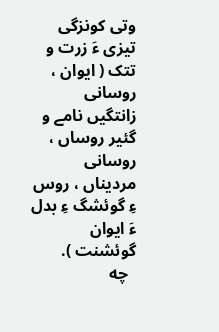وتی کونزگی تیزی ءَ زرت و تتک ( ایوان ، روسانی زانتگیں نامے و گئیر روساں ، روسانی مردیناں ، روس ءِ گوئشگ ءِ بدل ءَ ایوان گوئشنت ).
  چه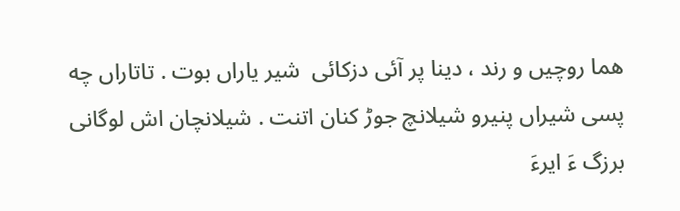هما روچیں و رند ، دینا پر آئی دزکائی  شیر یاراں بوت . تاتاراں چه پسی شیراں پنیرو شیلانچ جوڑ کنان اتنت . شیلانچان اش لوگانی برزگ ءَ ایرءَ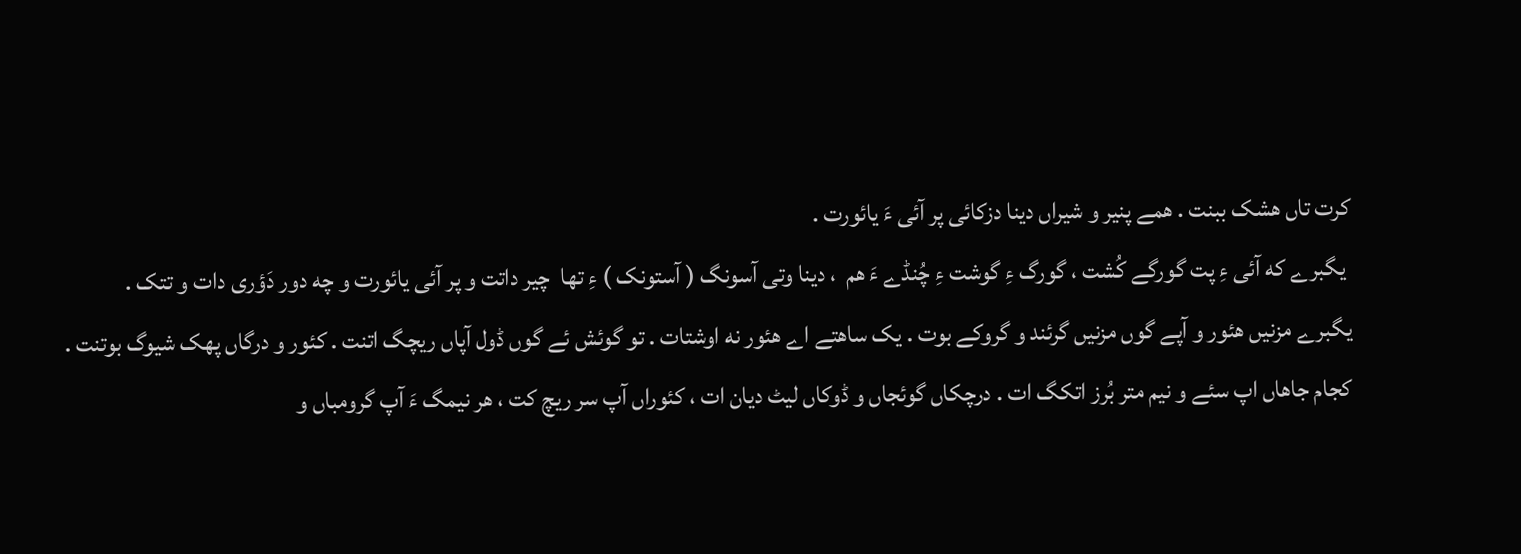کرت تاں هشک ببنت . همے پنیر و شیراں دینا دزکائی پر آئی ءَ یائورت .
 یگبرے که آئی ءِ پت گورگے کُشت ، گورگ ءِ گوشت ءِ چُنڈے ءَ هم  ، دینا وتی آسونگ ( آستونک ) ءِ تها  چیر داتت و پر آئی یائورت و چه دور دَؤری دات و تتک .
یگبرے مزنیں هئور و آپے گوں مزنیں گرئند و گروکے بوت . یک ساهتے اے هئور نه اوشتات . تو گوئش ئے گوں ڈول آپاں ریچگ اتنت . کئور و درگاں پهک شیوگ بوتنت . کجام جاهاں اپ سئے و نیم متر بُرز اتکگ ات . درچکاں گوئجاں و ڈوکاں لیٹ دیان ات ، کئوراں آپ سر ریچ کت ، هر نیمگ ءَ آپ گرومباں و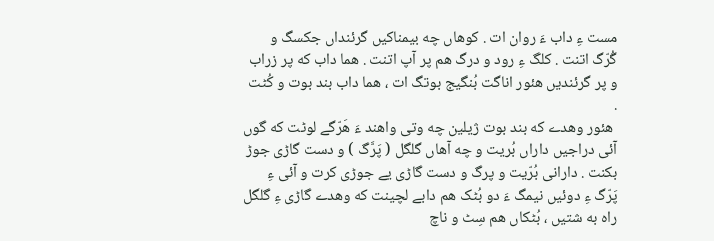مست ءِ داب ءَ روان ات . کوهاں چه بیمناکیں گرئنداں جکسگ و گُرّگ اتنت . کلگ ءِ رود و درگ هم پر آپ اتنت . هما داب که پر زراب و پر گرئندیں هئور اناگت بُنگیج بوتگ ات ، هما داب بند بوت و کُٹت .
 هئور وهدے که بند بوت ژیلین چه وتی واهند ءَ هَرّگے لوٹت که گوں آئی دراجیں داراں بُریت و چه آهاں گلگل ( پَرَّگ ) و دست گاڑی جوڑ بکنت . دارانی بُرّیت و پرگ و دست گاڑی یے جوڑی کرت و آئی ءِ پَرّگ ءِ دوئیں نیمگ ءَ دو بُٹک هم دابے لچینت که وهدے گاڑی ءِ گلگل راه به شتیں ، بُٹکاں هم سِٹ و ناچ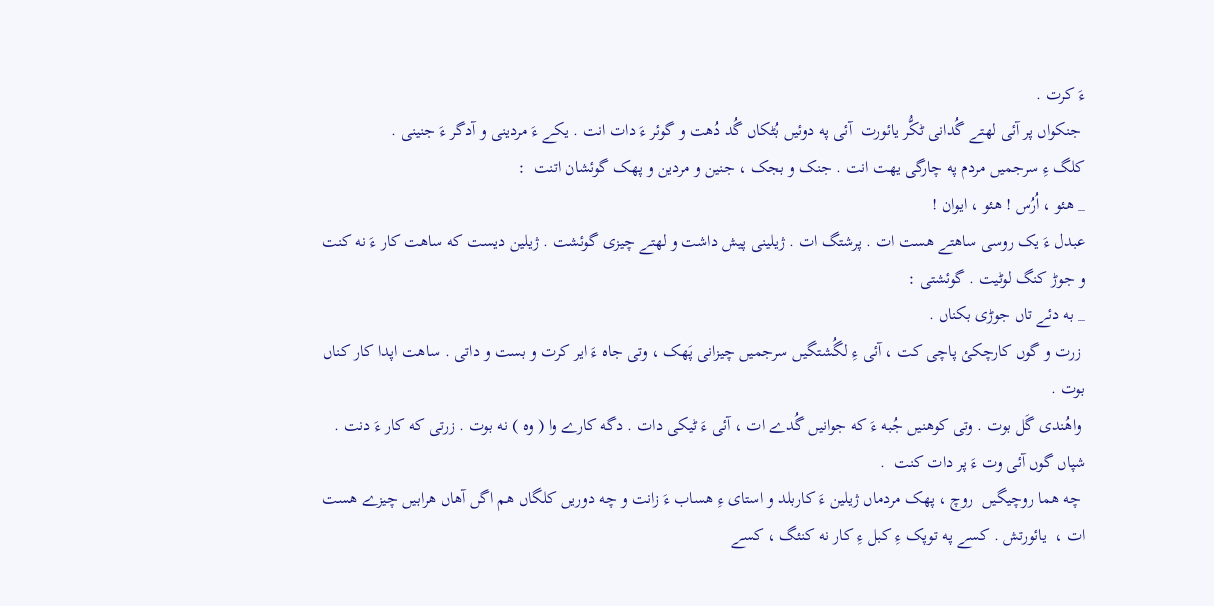ءَ کرت .
 جنکواں پر آئی لهتے گُدانی ٹکُّر یائورت  آئی په دوئیں بُٹکاں گُد دُهت و گوئر ءَ دات انت . یکے ءَ مردینی و آدگر ءَ جنینی .
کلگ ءِ سرجمیں مردم په چارگی یهت انت . جنک و بجک ، جنین و مردین و پهک گوئشان اتنت  :
_ هئو ، اُرُس ! هئو ، ایوان !
عبدل ءَ یک روسی ساهتے هست ات . پرشتگ ات . ژیلینی پیش داشت و لهتے چیزی گوئشت . ژیلین دیست که ساهت کار ءَ نه کنت و جوڑ کنگ لوٹیت . گوئشتی :
_ به دئے تاں جوڑی بکناں .
 زرت و گوں کارچکئ پاچی کت ، آئی ءِ لگُشتگیں سرجمیں چیزانی پَهک ، وتی جاه ءَ ایر کرت و بست و داتی . ساهت اپدا کار کناں بوت .
 واهُندی گَل بوت . وتی کوهنیں جُبه ءَ که جوانیں گُدے ات ، آئی ءَ ٹیکی دات . دگه کارے وا ( وه ) نه بوت . زرتی که کار ءَ دنت . شپاں گوں آئی وت ءَ پر دات کنت  .
 چه هما روچیگیں  روچ ، پهک مردماں ژیلین ءَ کاربلد و استای ءِ هساب ءَ زانت و چه دوریں کلگاں هم اگں آهاں هرابیں چیزے هست ات ،  یائورتش . کسے په توپک ءِ کبل ءِ کار نه کنئگ ، کسے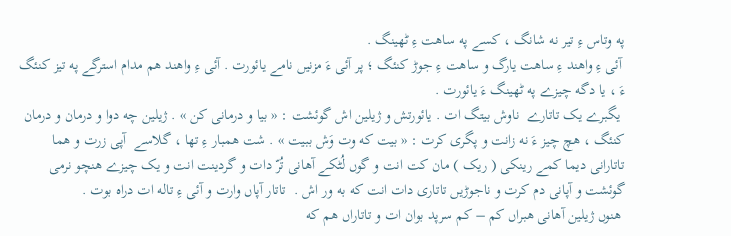په وتاس ءِ تیر نه شانگ ، کسے په ساهت ءِ ٹهینگ .
 آئی ءِ واهند ءِ ساهت یارگ و ساهت ءِ جوڑ کنئگ ؛ پر آئی ءَ مزنیں نامے یائورت . آئی ءِ واهند هم مدام استرگے په تیز کنئگ ءَ ، یا دگه چیزے په ٹهینگ ءَ یائورت .
 یگبرے یک تاتارے  ناوش بیتگ ات . یائورتش و ژیلین اش گوئشت : « بیا و درمانی کن » . ژیلین چه دوا و درمان و درمان کنئگ ، هچ چیز ءَ نه زانت و پگری کرت : « بیت که وت وَش ببیت » . شت همبار ءِ تها ، گلاسے  آپی زرت و هما تاتارانی دیما کمے رینکی ( ریک ) مان کت انت و گوں لُٹکے آهانی تُرّ دات و گردینت انت و یک چیزے هنچو نرمی گوئشت و آپانی دم کرت و ناجوڑیں تاتاری دات انت که به ور اش .  تاتار آپاں وارت و آئی ءِ تاله ات دراه بوت .
 هنوں ژیلین آهانی هبراں کم – کم سرپد بوان ات و تاتاراں هم که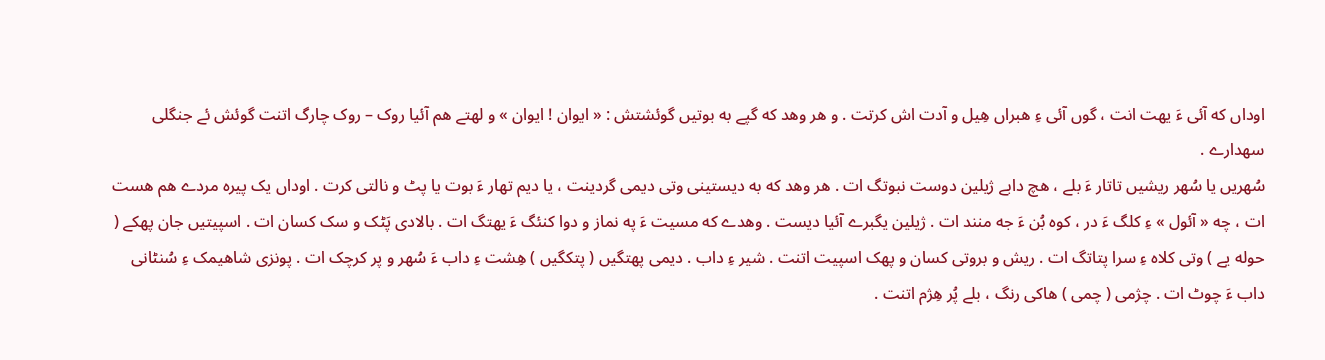اوداں که آئی ءَ یهت انت ، گوں آئی ءِ هبراں هِیل و آدت اش کرتت . و هر وهد که گپے به بوتیں گوئشتش : « ایوان ! ایوان » و لهتے هم آئیا روک – روک چارگ اتنت گوئش ئے جنگلی سهدارے .
سُهریں یا سُهر ریشیں تاتار ءَ بلے ، هچ دابے ژیلین دوست نبوتگ ات . هر وهد که به دیستینی وتی دیمی گردینت ، یا دیم تهار ءَ بوت یا پٹ و نالتی کرت . اوداں یک پیره مردے هم هست ات ، چه « آئول » ءِ کلگ ءَ در ، کوه بُن ءَ جه منند ات . ژیلین یگبرے آئیا دیست . وهدے که مسیت ءَ په نماز و دوا کنئگ ءَ یهتگ ات . بالادی پَٹک و سک کسان ات . اسپیتیں جان پهکے ( حوله یے ) وتی کلاه ءِ سرا پتاتگ ات . ریش و بروتی کسان و پهک اسپیت اتنت . شیر ءِ داب . دیمی پهتگیں ( پتکگیں ) هِشت ءِ داب ءَ سُهر و پر کرچک ات . پونزی شاهیمک ءِ سُنٹانی داب ءَ چوٹ ات . چژمی ( چمی ) هاکی رنگ ، بلے پُر هِژم اتنت .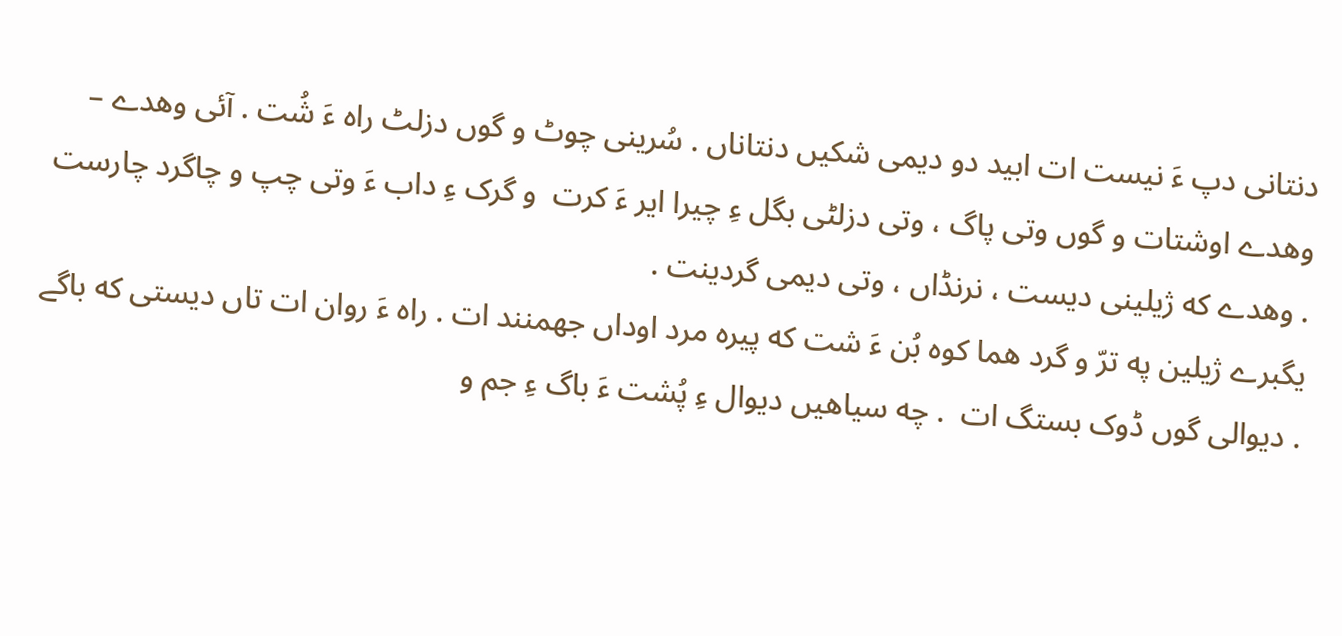دنتانی دپ ءَ نیست ات ابید دو دیمی شکیں دنتاناں . سُرینی چوٹ و گوں دزلٹ راه ءَ شُت . آئی وهدے – وهدے اوشتات و گوں وتی پاگ ، وتی دزلٹی بگل ءِ چیرا ایر ءَ کرت  و گرک ءِ داب ءَ وتی چپ و چاگرد چارست . وهدے که ژیلینی دیست ، نرنڈاں ، وتی دیمی گردینت .
یگبرے ژیلین په ترّ و گرد هما کوه بُن ءَ شت که پیره مرد اوداں جهمنند ات . راه ءَ روان ات تاں دیستی که باگے . دیوالی گوں ڈوک بستگ ات  . چه سیاهیں دیوال ءِ پُشت ءَ باگ ءِ جم و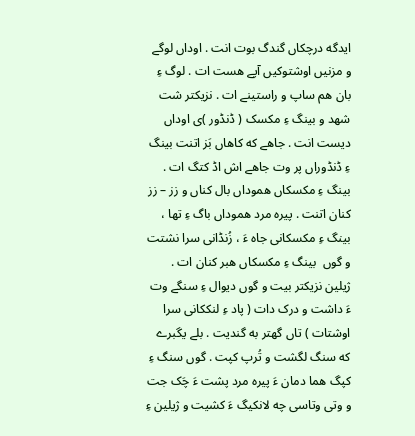ایدگه درچکاں گندگ بوت انت . اوداں لوگے و مزنیں اوشتوکیں آپے هست ات . لوگ ءِ بان هم ساپ و راستینے ات . نزیکتر شت شهد و بینگ ءِ مکسک ( ڈنڈور )ی اوداں دیست انت . جاهے که کاهاں بَز اتنت بینگ ءِ ڈنڈوراں پر وت جاهے اش اڈ کتگ ات . بینگ ءِ مکسکاں هموداں بال کناں و زز – زز کنان اتنت . پیره مرد هموداں باگ ءِ تها ، بینگ ءِ مکسکانی جاه ءَ ، زُنڈانی سرا نشتت و گوں  بینگ ءِ مکسکاں هبر کنان ات . ژیلین نزیکتر بیت و گوں دیوال ءِ سنگے وت ءَ داشت و درک دات ( پاد ءِ لنککانی سرا اوشتات ) تاں گهتر به گندیت . بلے یگبرے که سنگ لگشت و تُرپ کپت . گوں سنگ ءِ کپگ هما دمان ءَ پیره مرد پشت ءَ چَک جت و وتی وتاسی چه لانکیگ ءَ کشیت و ژیلین ءِ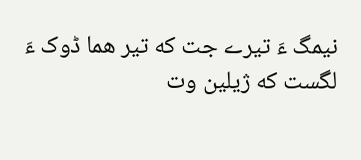نیمگ ءَ تیرے جت که تیر هما ڈوک ءَ لگست که ژیلین وت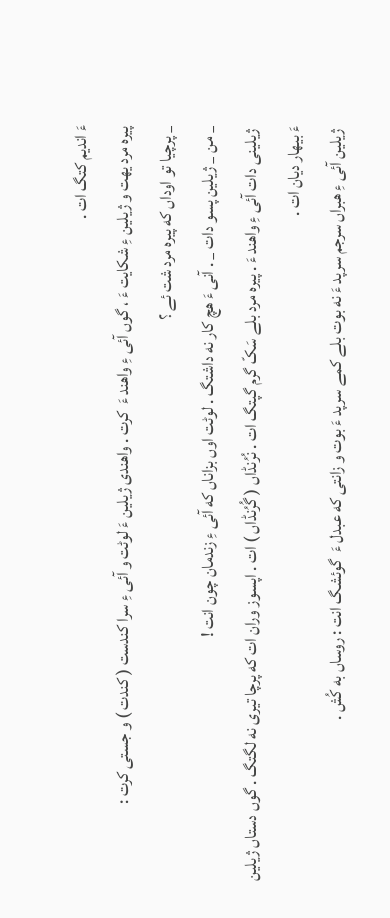ءَ اندیم کتگ ات .
پیره مرد یهت و ژیلین ءِ شکایت ءَ ، گوں آئی ءِ واهند ءَ  کرت . واهندی ژیلین ءَ لوٹت و آئی ءِ سرا کندست ( کندت ) و جستی کرت :
_ پرچیا تو اوداں که پیره مرد شت ئے ؟
_ من _ ژیلین پسو دات _ . آنی ءَ هچ کار نه داشتگ . لوٹت اوں بزاناں که آئی ءِ زندمان چون انت !
 ژیلینی دات آئی ءِ واهند ءَ . پیره مرد بلے سَکّ گرم گپتگ ات . نُرُنڈاں ( گُرُنڈاں ) ات . اپسوز وران ات که پرچا تیری نه لگتگ . گوں دستاں ژیلین ءَ بیهار دیان ات .
 ژیلین آئی ءِ هبراں سرجم سرپد ءَ نه بوت بلے کمے سرپد ءَ بوت و زانتی که عبدل ءَ  گوئشگ انت : روساں به کُش .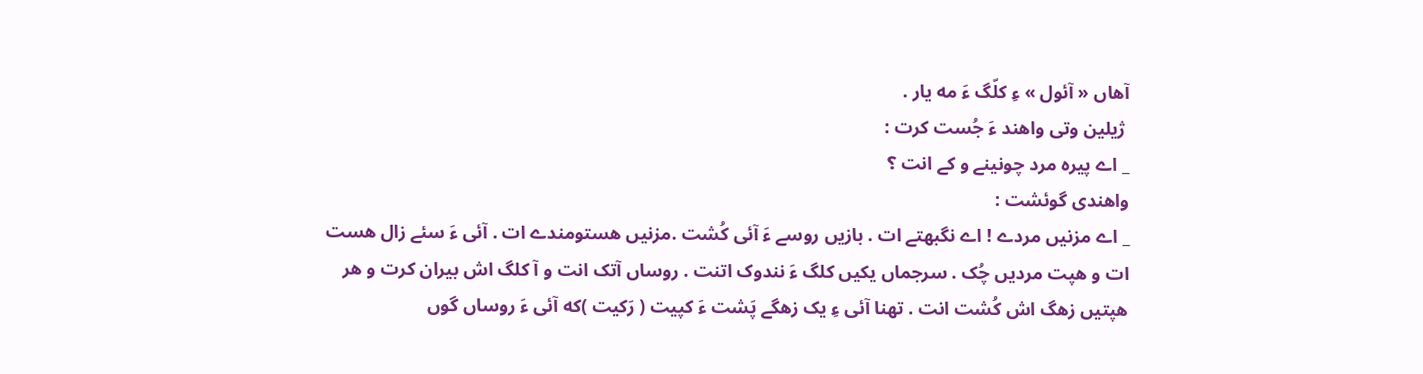آهاں « آئول » ءِ کلّگ ءَ مه یار .
 ژیلین وتی واهند ءَ جُست کرت :
_ اے پیره مرد چونینے و کے انت ؟
واهندی گوئشت :
_ اے مزنیں مردے ! اے نگبهتے ات . بازیں روسے ءَ آئی کُشت .مزنیں هستومندے ات . آئی ءَ سئے زال هست ات و هپت مردیں چُک . سرجماں یکیں کلگ ءَ نندوک اتنت . روساں آتک انت و آ کلگ اش بیران کرت و هر هپتیں زهگ اش کُشت انت . تهنا آئی ءِ یک زهگے پَشت ءَ کپیت ( رَکیت )که آئی ءَ روساں گوں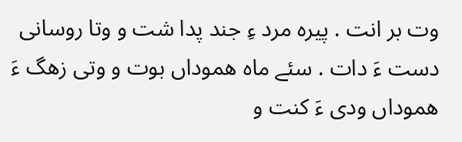وت بر انت . پیره مرد ءِ جند پدا شت و وتا روسانی دست ءَ دات . سئے ماه هموداں بوت و وتی زهگ ءَ هموداں ودی ءَ کنت و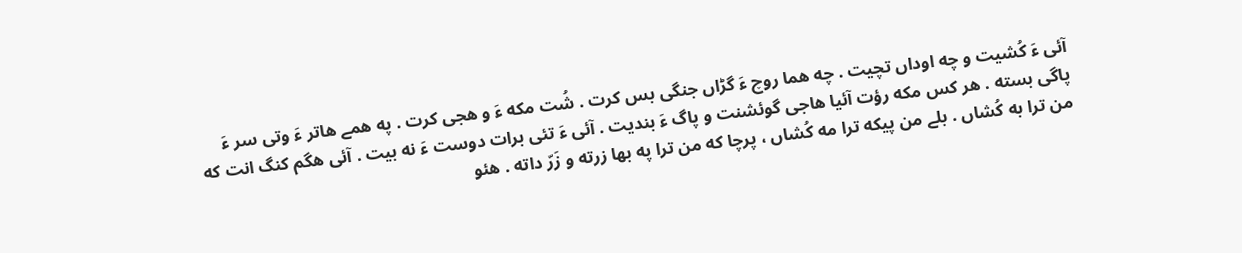آئی ءَ کُشیت و چه اوداں تچیت . چه هما روچ ءَ گڑاں جنگی بس کرت . شُت مکه ءَ و هجی کرت . په همے هاتر ءَ وتی سر ءَ پاگی بسته . هر کس مکه رؤت آئیا هاجی گوئشنت و پاگ ءَ بندیت . آئی ءَ تئی برات دوست ءَ نه بیت . آئی هگم کنگ انت که من ترا به کُشاں . بلے من پیکه ترا مه کُشاں ، پرچا که من ترا په بها زرته و زَرّ داته . هئو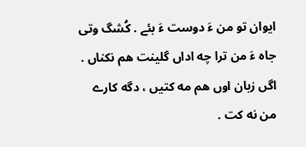ایوان تو من ءَ دوست ءَ بئے . کُشگ وتی جاه ءَ من ترا چه اداں گلینت هم نکناں . اگں زبان اوں هم مه کتیں ، دگه کارے من نه کت .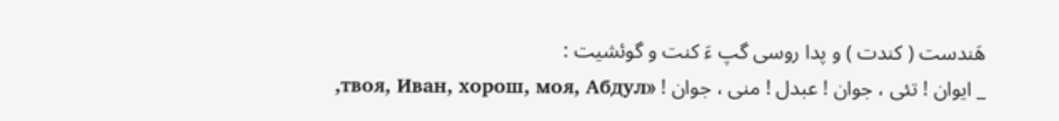هَندست ( کندت ) و پدا روسی گپ ءَ کنت و گوئشیت :
_ ایوان ! تئی ، جوان ! عبدل ! منی ، جوان ! «твоя, Иван, хорош, моя, Абдул,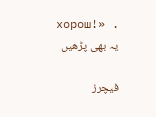хорош!» .
یہ بھی پڑھیں

فیچرز